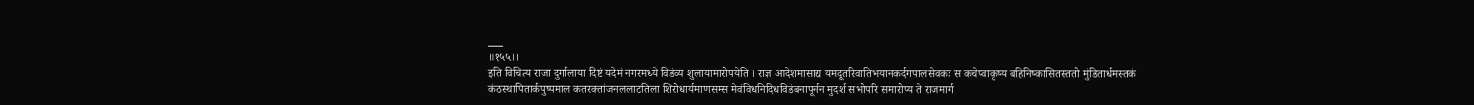___
॥१५५।।
इति विचित्य राजा दुर्गालाया दिष्टं यदेमं नगरमध्ये विडंव्य शुलायामारोपयेति । राज्ञ आदेशमासाद्य यमदूतरिवातिभयानकर्दगपालसेवकः स कचेप्वाकृष्य बहिनिष्कासितस्ततो मुंडितार्धमस्तकं कंठस्थापितार्कपुष्पमाल कतरक्तांजनललाटतिला शिरोधार्यमाणसम्स मेवंविधनिदिधविडंबनापूर्नन मुदर्श सभोपरि समारोप्य ते राजमार्ग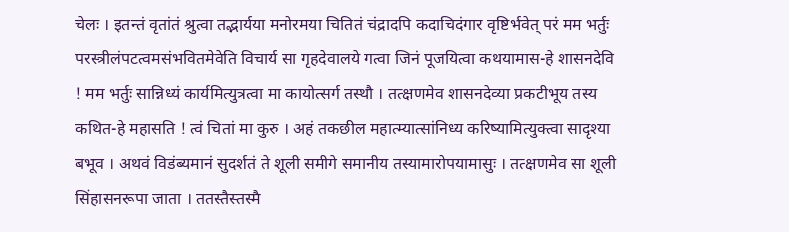चेलः । इतन्तं वृतांतं श्रुत्वा तद्भार्यया मनोरमया चितितं चंद्रादपि कदाचिदंगार वृष्टिर्भवेत् परं मम भर्तुः परस्त्रीलंपटत्वमसंभवितमेवेति विचार्य सा गृहदेवालये गत्वा जिनं पूजयित्वा कथयामास-हे शासनदेवि ! मम भर्तुः सान्निध्यं कार्यमित्युत्रत्वा मा कायोत्सर्ग तस्थौ । तत्क्षणमेव शासनदेव्या प्रकटीभूय तस्य कथित-हे महासति ! त्वं चितां मा कुरु । अहं तकछील महात्म्यात्सांनिध्य करिष्यामित्युक्त्वा सादृश्या बभूव । अथवं विडंब्यमानं सुदर्शतं ते शूली समीगे समानीय तस्यामारोपयामासुः । तत्क्षणमेव सा शूली सिंहासनरूपा जाता । ततस्तैस्तस्मै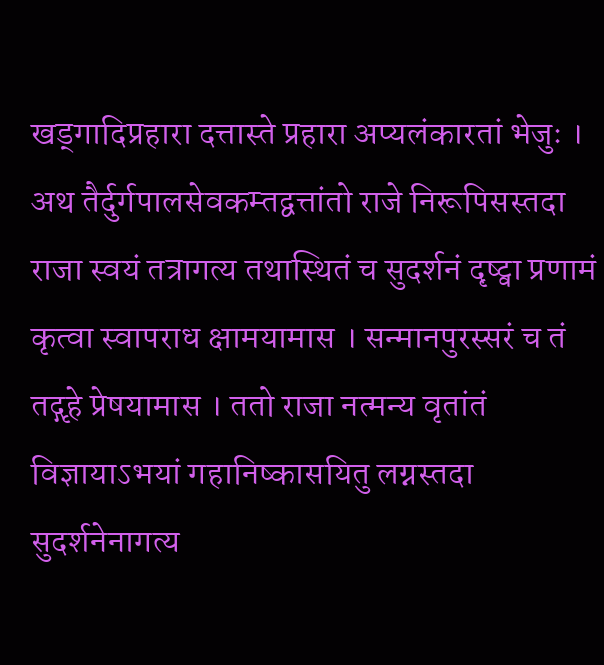खड्गादिप्रहारा दत्तास्ते प्रहारा अप्यलंकारतां भेजुः । अथ तैर्दुर्गपालसेवकम्तद्वत्तांतो राजे निरूपिसस्तदा राजा स्वयं तत्रागत्य तथास्थितं च सुदर्शनं दृष्ट्वा प्रणामं कृत्वा स्वापराध क्षामयामास । सन्मानपुरस्सरं च तं तद्गृहे प्रेषयामास । ततो राजा नत्मन्य वृतांतं विज्ञायाऽभयां गहानिष्कासयितु लग्नस्तदा सुदर्शनेनागत्य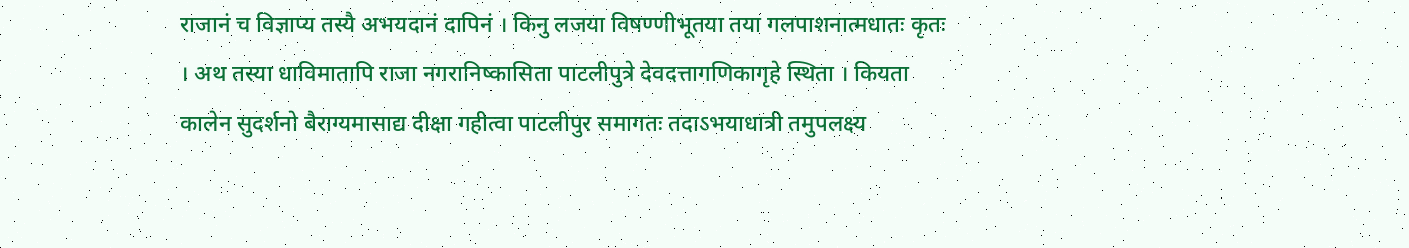राजानं च विज्ञाप्य तस्यै अभयदानं दापिनं । किनु लजया विषण्णीभूतया तया गलपाशनात्मधातः कृतः । अथ तस्या धाविमातापि राजा नगरानिष्कासिता पाटलीपुत्रे देवदत्तागणिकागृहे स्थिता । कियता कालेन सुदर्शनो बैराग्यमासाद्य दीक्षा गहीत्वा पाटलीपुर समागतः तदाऽभयाधात्री तमुपलक्ष्य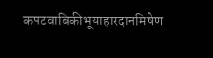कपटवाबिकीभूयाहारदानमिषेण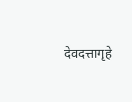देवदत्तागृहे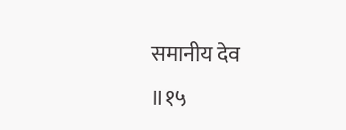समानीय देव
॥१५